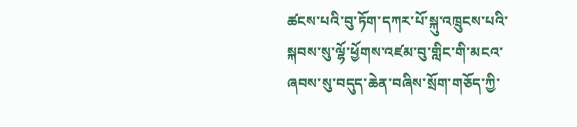ཚངས་པའི་བུ་ཏོག་དཀར་པོ་སྐུ་འཁྲུངས་པའི་སྐབས་སུ་ལྷོ་ཕྱོགས་འཛམ་བུ་གླིང་གི་མངའ་ཞབས་སུ་བདུད་ཆེན་བཞིས་སྲོག་གཅོད་ཀྱི་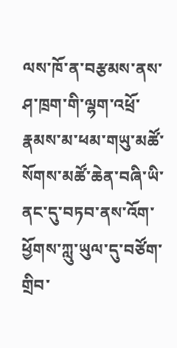ལས་ཁོ་ན་བརྩམས་ནས་ཤ་ཁྲག་གི་ལྷག་འཕྲོ་རྣམས་མ་ཕམ་གཡུ་མཚོ་སོགས་མཚོ་ཆེན་བཞི་ཡི་ནང་དུ་བཏབ་ནས་འོག་ཕྱོགས་ཀླུ་ཡུལ་དུ་བཙོག་གྲིབ་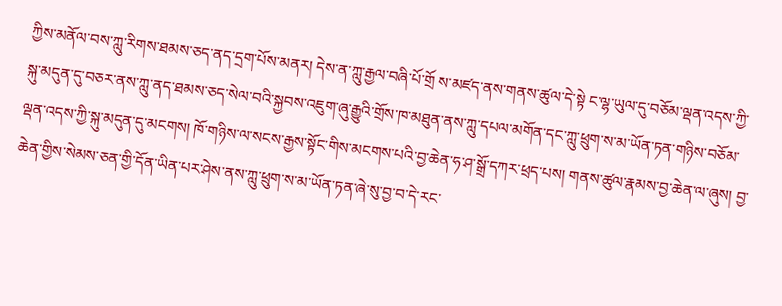ཀྱིས་མནོལ་བས་ཀླུ་རིགས་ཐམས་ཅད་ནད་དྲག་པོས་མནར། དེས་ན་ཀླུ་རྒྱལ་བཞི་པོ་གྲོ ས་མཛད་ནས་གནས་ཚུལ་དེ་སྟེ ང་ལྷ་ཡུལ་དུ་བཅོམ་ལྡན་འདས་ཀྱི་སྐུ་མདུན་དུ་བཅར་ནས་ཀླུ་ནད་ཐམས་ཅད་སེལ་བའི་སྐྱབས་འཇུག་ཞུ་རྒྱུའི་གྲོས་ཁ་མཐུན་ནས་ཀླུ་དཔལ་མགོན་དང་ཀླུ་ཕྲུག་ས་མ་ཡོན་ཏན་གཉིས་བཅོམ་ལྡན་འདས་ཀྱི་སྐུ་མདུན་དུ་མངགས། ཁོ་གཉིས་ལ་སངས་རྒྱས་སྟོང་གིས་མངགས་པའི་བྱ་ཆེན་ཧ་ཤ་སྒྲོ་དཀར་ཕྲད་པས། གནས་ཚུལ་རྣམས་བྱ་ཆེན་ལ་ཞུས། བྱ་ཆེན་གྱིས་སེམས་ཅན་གྱི་དོན་ཡིན་པར་ཤེས་ནས་ཀླུ་ཕྲུག་ས་མ་ཡོན་ཏན་ཞེ་སུ་བྱ་བ་དེ་རང་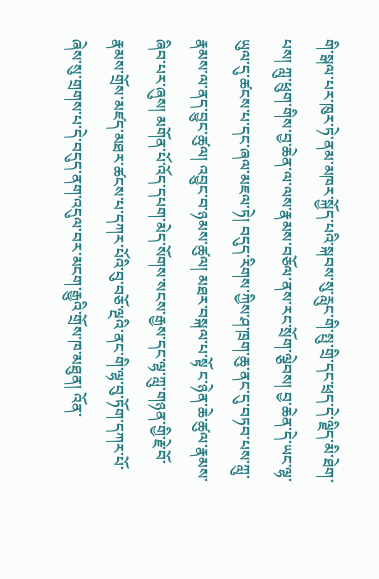གི་སྒལ་པར་ཁུར་ཏེ་ནམ་མཁར་སྐྱོད་པའི་སྐབས་སུ་རླུང་གི་སྤུ་གྲི་དང་ཕྲད་དེ་ལྗིད་མི་ཐེག་པས། ཀླུ་ཕྲུག་གིས་བྱ་ཆེན་ལ་ལས་རྣམས་བཅོལ་ནས་རང་སྲོག་ལྕེབས། བྱ་ཆེན་དེ་ཡང་ལྷ་ཡུལ་དུ་ཚངས་པ་དང་ཞལ་མཇལ་ཏེ། བདུད་རིགས་ཀྱིས་ཤ་ཁྲག་ཆུ་ནང་དུ་བཏབ་པས་ཀླུ་རྣམས་ལ་ནད་བྱུང་ཚུལ། འབྱུང་བ་ཉམས་ཚུལ། མཐར་བསྐལ་པ་སྟོ ང་ཉེན་ཆེ་ཚུལ་རྣམས་ཞིབ་པར་ཞུས། མགོན་པོ་འོད་དཔག་མེད་སོགས་སངས་རྒྱས་དང་ལྷ་ཀླུ་གཉན་གྱི་རྗེ་བོ་རྣམས་གྲོས་མཛད་མཐར་ཚངས་པ་དཀར་པོའི་བུ་བཅོ་ལྔའི་ནང་གི་ལྷ་བུ་ཏོག་དཀར་པོ་ཞེས་སུ་གྲགས་པ་དེ་བདུད་ནག་འདུལ་བར་མངག་རྒྱུའི་གྲོས་ཁ་མཐུན། འོན་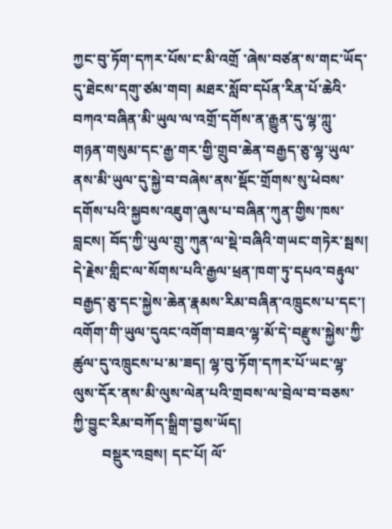ཀྱང་བུ་ཏོག་དཀར་པོས་ང་མི་འགྲོ ་ཞེས་བཙན་ས་གང་ཡོད་དུ་ཐེངས་དགུ་ཙམ་གབ། མཐར་སློབ་དཔོན་རིན་པོ་ཆེའི་བཀའ་བཞིན་མི་ཡུལ་ལ་འགྲོ་དགོས་ན་རྒྱུན་དུ་ལྷ་ཀླུ་གཉན་གསུམ་དང་རྒྱ་གར་གྱི་གྲུབ་ཆེན་བརྒྱད་ཅུ་ལྷ་ཡུལ་ནས་མི་ཡུལ་དུ་སྐྱེ་བ་བཞེས་ནས་སྡོང་གྲོགས་སུ་ཕེབས་དགོས་པའི་སྐྱབས་འཇུག་ཞུས་པ་བཞིན་ཀུན་གྱིས་ཁས་བླངས། བོད་ཀྱི་ཡུལ་གྲུ་ཀུན་ལ་སྡེ་བཞིའི་གཡང་གཏེར་སྦས། དེ་རྗེས་གླིང་ལ་སོགས་པའི་རྒྱལ་ཕྲན་ཁག་ཏུ་དཔའ་བརྟུལ་བརྒྱད་ཅུ་དང་སྐྱེས་ཆེན་རྣམས་རིམ་བཞིན་འཁྲུངས་པ་དང་། འགོག་གི་ཡུལ་དུའང་འགོག་བཟའ་ལྷ་མོ་དེ་བརྫུས་སྐྱེས་ཀྱི་ཚུལ་དུ་འཁྲུངས་པ་མ་ཟད། ལྷ་བུ་ཏོག་དཀར་པོ་ཡང་ལྷ་ལུས་དོར་ནས་མི་ལུས་ལེན་པའི་གྲབས་ལ་བྲེལ་བ་བཅས་ཀྱི་བྱུང་རིམ་བཀོད་སྒྲིག་བྱས་ཡོད།
        བསྡུར་འབྲས། དང་པོ། ལོ་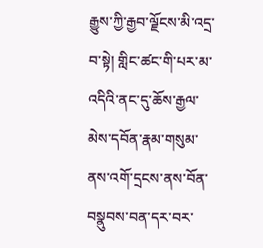རྒྱུས་ཀྱི་རྒྱབ་ལྗོངས་མི་འདྲ་བ་སྟེ། གླིང་ཚང་གི་པར་མ་འདིའི་ནང་དུ་ཆོས་རྒྱལ་མེས་དབོན་རྣམ་གསུམ་ནས་འགོ་དྲངས་ནས་བོན་བསྣུབས་བན་དར་བར་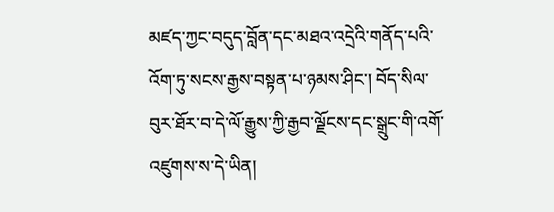མཛད་ཀྱང་བདུད་བློན་དང་མཐའ་འདྲེའི་གནོད་པའི་འོག་ཏུ་སངས་རྒྱས་བསྟན་པ་ཉམས་ཤིང་། བོད་སིལ་བུར་ཐོར་བ་དེ་ལོ་རྒྱུས་ཀྱི་རྒྱབ་ལྗོངས་དང་སྒྲུང་གི་འགོ་འཛུགས་ས་དེ་ཡིན།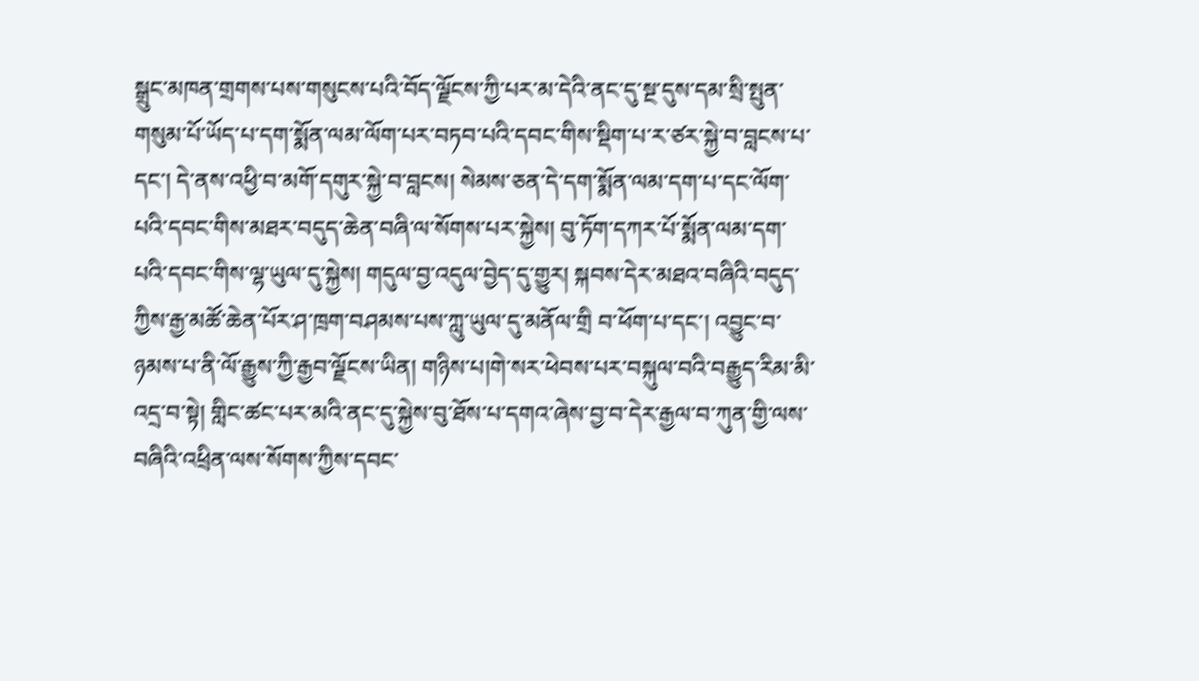སྒྲུང་མཁན་གྲགས་པས་གསུངས་པའི་བོད་ལྗོངས་ཀྱི་པར་མ་དེའི་ནང་དུ་སྔ་དུས་དམ་སྲི་སྤུན་གསུམ་པོ་ཡོད་པ་དག་སྨོན་ལམ་ལོག་པར་བཏབ་པའི་དབང་གིས་སྡིག་པ་ར་ཙར་སྐྱེ་བ་བླངས་པ་དང་། དེ་ནས་འཕྱི་བ་མགོ་དགུར་སྐྱེ་བ་བླངས། སེམས་ཅན་དེ་དག་སྨོན་ལམ་དག་པ་དང་ལོག་པའི་དབང་གིས་མཐར་བདུད་ཆེན་བཞི་ལ་སོགས་པར་སྐྱེས། བུ་ཏོག་དཀར་པོ་སྨོན་ལམ་དག་པའི་དབང་གིས་ལྷ་ཡུལ་དུ་སྐྱེས། གདུལ་བྱ་འདུལ་བྱེད་དུ་གྱུར། སྐབས་དེར་མཐའ་བཞིའི་བདུད་ཀྱིས་རྒྱ་མཚོ་ཆེན་པོར་ཤ་ཁྲག་བཤམས་པས་ཀླུ་ཡུལ་དུ་མནོལ་གྲི བ་ཕོག་པ་དང་། འབྱུང་བ་ཉམས་པ་ནི་ལོ་རྒྱུས་ཀྱི་རྒྱབ་ལྗོངས་ཡིན། གཉིས་པ།གེ་སར་ཕེབས་པར་བསྐུལ་བའི་བརྒྱུད་རིམ་མི་འདྲ་བ་སྟེ། གླིང་ཚང་པར་མའི་ནང་དུ་སྐྱེས་བུ་ཐོས་པ་དགའ་ཞེས་བྱ་བ་དེར་རྒྱལ་བ་ཀུན་གྱི་ལས་བཞིའི་འཕྲིན་ལས་སོགས་ཀྱིས་དབང་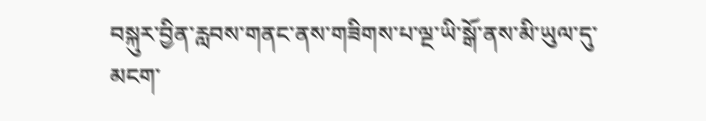བསྐུར་བྱིན་རླབས་གནང་ནས་གཟིགས་པ་ལྔ་ཡི་སྒོ་ནས་མི་ཡུལ་དུ་མངག་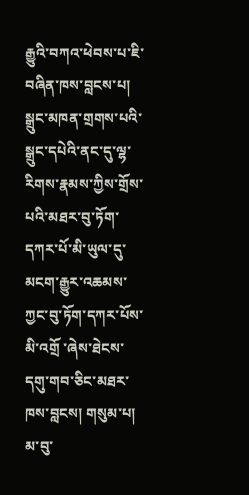རྒྱུའི་བཀའ་ཕེབས་པ་ཇི་བཞིན་ཁས་བླངས་པ། སྒྲུང་མཁན་གྲགས་པའི་སྒྲུང་དཔེའི་ནང་དུ་ལྷ་རིགས་རྣམས་ཀྱིས་གྲོས་པའི་མཐར་བུ་ཏོག་དཀར་པོ་མི་ཡུལ་དུ་མངག་རྒྱུར་འཆམས་ཀྱང་བུ་ཏོག་དཀར་པོས་མི་འགྲོ ་ཞེས་ཐེངས་དགུ་གབ་ཅིང་མཐར་ཁས་བླངས། གསུམ་པ། མ་བུ་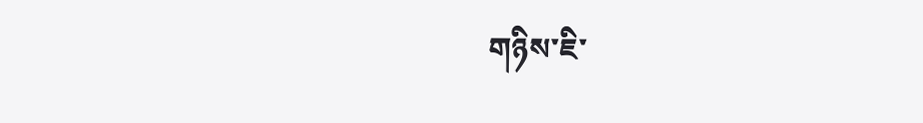གཉིས་ཇི་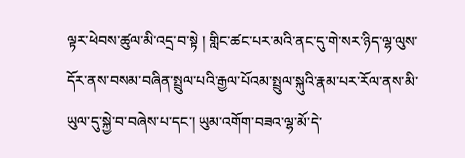ལྟར་ཕེབས་ཚུལ་མི་འདྲ་བ་སྟེ ། གླིང་ཚང་པར་མའི་ནང་དུ་གེ་སར་ཉིད་ལྷ་ལུས་དོར་ནས་བསམ་བཞིན་སྤྲུལ་པའི་རྒྱལ་པོའམ་སྤྲུལ་སྐུའི་རྣམ་པར་རོལ་ནས་མི་ཡུལ་དུ་སྐྱེ་བ་བཞེས་པ་དང་། ཡུམ་འགོག་བཟའ་ལྷ་མོ་དེ་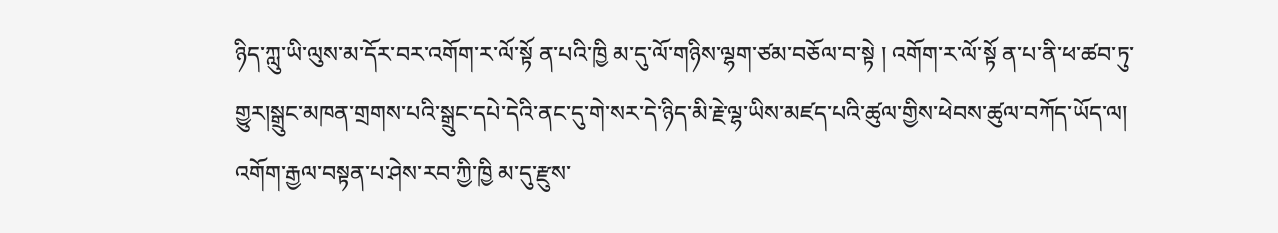ཉིད་ཀླུ་ཡི་ལུས་མ་དོར་བར་འགོག་ར་ལོ་སྟོ ན་པའི་ཁྱི མ་དུ་ལོ་གཉིས་ལྷག་ཙམ་བཅོལ་བ་སྟེ ། འགོག་ར་ལོ་སྟོ ན་པ་ནི་ཕ་ཚབ་ཏུ་གྱུར།སྒྲུང་མཁན་གྲགས་པའི་སྒྲུང་དཔེ་དེའི་ནང་དུ་གེ་སར་དེ་ཉིད་མི་རྗེ་ལྷ་ཡིས་མཛད་པའི་ཚུལ་གྱིས་ཕེབས་ཚུལ་བཀོད་ཡོད་ལ། འགོག་རྒྱལ་བསྟན་པ་ཤེས་རབ་ཀྱི་ཁྱི མ་དུ་རྫུས་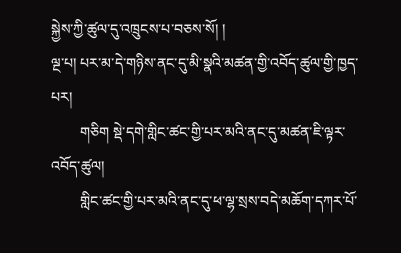སྐྱེས་ཀྱི་ཚུལ་དུ་འཁྲུངས་པ་བཅས་སོ། །
ལྔ་པ། པར་མ་དེ་གཉིས་ནང་དུ་མི་སྣའི་མཚན་གྱི་འབོད་ཚུལ་གྱི་ཁྱད་པར།
        གཅིག སྡེ་དགེ་གླིང་ཚང་གྱི་པར་མའི་ནང་དུ་མཚན་ཇི་ལྟར་འབོད་ཚུལ།
        གླིང་ཚང་གྱི་པར་མའི་ནང་དུ་ཕ་ལྷ་སྲས་བདེ་མཆོག་དཀར་པོ་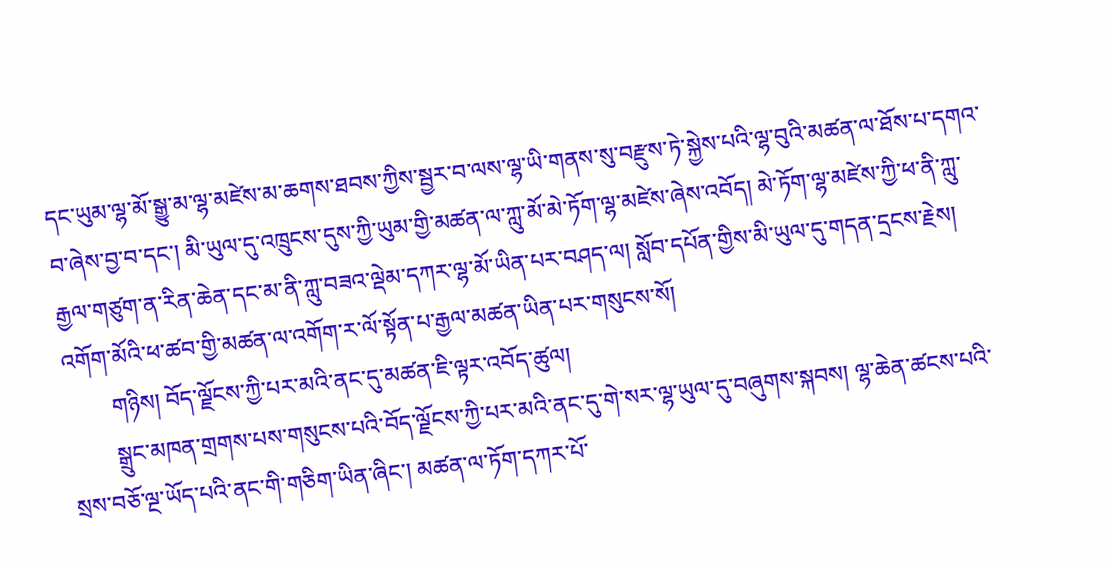དང་ཡུམ་ལྷ་མོ་སྒྱུ་མ་ལྷ་མཛེས་མ་ཆགས་ཐབས་ཀྱིས་སྦྱར་བ་ལས་ལྷ་ཡི་གནས་སུ་བརྫུས་ཏེ་སྐྱེས་པའི་ལྷ་བུའི་མཚན་ལ་ཐོས་པ་དགའ་བ་ཞེས་བྱ་བ་དང་། མི་ཡུལ་དུ་འཁྲུངས་དུས་ཀྱི་ཡུམ་གྱི་མཚན་ལ་ཀླུ་མོ་མེ་ཏོག་ལྷ་མཛེས་ཞེས་འབོད། མེ་ཏོག་ལྷ་མཛེས་ཀྱི་ཕ་ནི་ཀླུ་རྒྱལ་གཙུག་ན་རིན་ཆེན་དང་མ་ནི་ཀླུ་བཟའ་ལྡེམ་དཀར་ལྷ་མོ་ཡིན་པར་བཤད་ལ། སློབ་དཔོན་གྱིས་མི་ཡུལ་དུ་གདན་དྲངས་རྗེས། འགོག་མོའི་ཕ་ཚབ་གྱི་མཚན་ལ་འགོག་ར་ལོ་སྟོན་པ་རྒྱལ་མཚན་ཡིན་པར་གསུངས་སོ།
        གཉིས། བོད་ལྗོངས་ཀྱི་པར་མའི་ནང་དུ་མཚན་ཇི་ལྟར་འབོད་ཚུལ།
        སྒྲུང་མཁན་གྲགས་པས་གསུངས་པའི་བོད་ལྗོངས་ཀྱི་པར་མའི་ནང་དུ་གེ་སར་ལྷ་ཡུལ་དུ་བཞུགས་སྐབས། ལྷ་ཆེན་ཚངས་པའི་སྲས་བཅོ་ལྔ་ཡོད་པའི་ནང་གི་གཅིག་ཡིན་ཞིང་། མཚན་ལ་ཏོག་དཀར་པོ་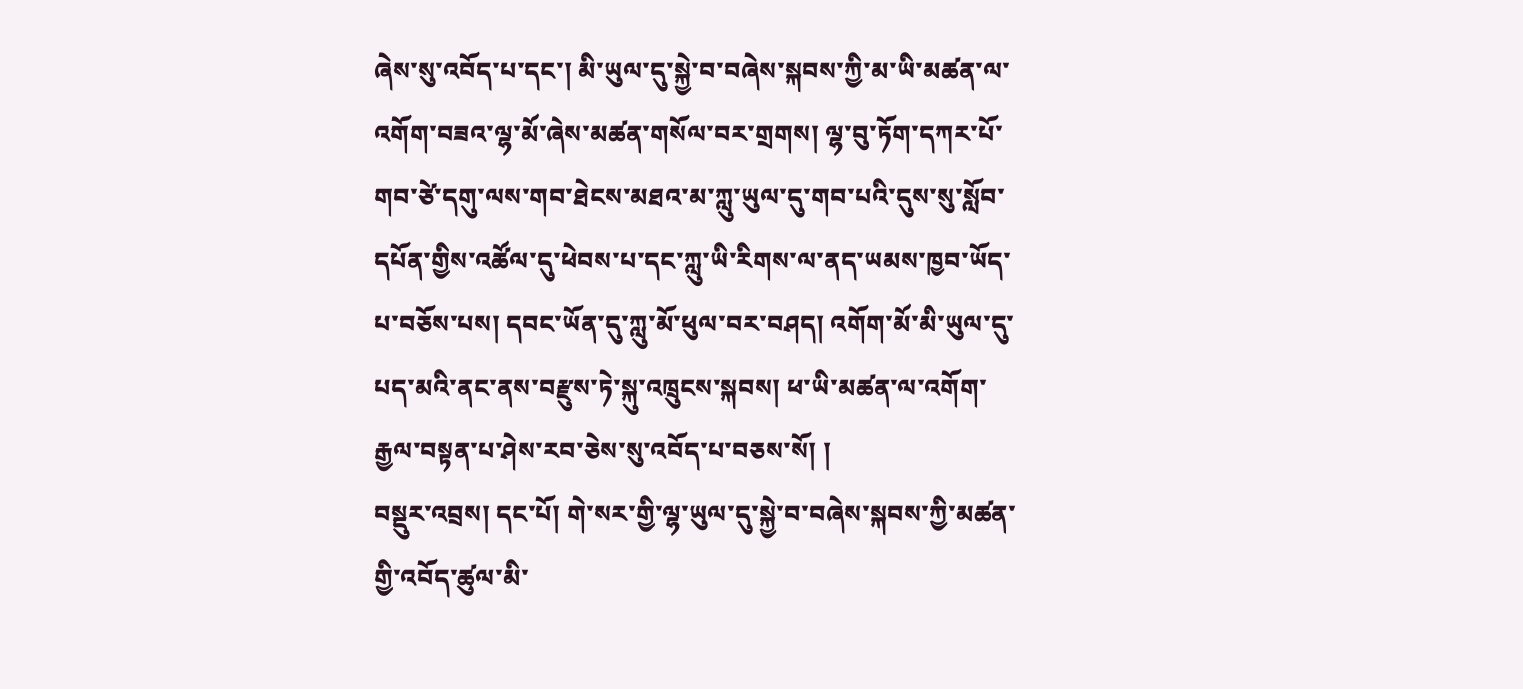ཞེས་སུ་འབོད་པ་དང་། མི་ཡུལ་དུ་སྐྱེ་བ་བཞེས་སྐབས་ཀྱི་མ་ཡི་མཚན་ལ་འགོག་བཟའ་ལྷ་མོ་ཞེས་མཚན་གསོལ་བར་གྲགས། ལྷ་བུ་ཏོག་དཀར་པོ་གབ་ཙེ་དགུ་ལས་གབ་ཐེངས་མཐའ་མ་ཀླུ་ཡུལ་དུ་གབ་པའི་དུས་སུ་སློབ་དཔོན་གྱིས་འཚོལ་དུ་ཕེབས་པ་དང་ཀླུ་ཡི་རིགས་ལ་ནད་ཡམས་ཁྱབ་ཡོད་པ་བཅོས་པས། དབང་ཡོན་དུ་ཀླུ་མོ་ཕུལ་བར་བཤད། འགོག་མོ་མི་ཡུལ་དུ་པད་མའི་ནང་ནས་བརྫུས་ཏེ་སྐུ་འཁྲུངས་སྐབས། ཕ་ཡི་མཚན་ལ་འགོག་རྒྱལ་བསྟན་པ་ཤེས་རབ་ཅེས་སུ་འབོད་པ་བཅས་སོ། །
བསྡུར་འབྲས། དང་པོ། གེ་སར་གྱི་ལྷ་ཡུལ་དུ་སྐྱེ་བ་བཞེས་སྐབས་ཀྱི་མཚན་གྱི་འབོད་ཚུལ་མི་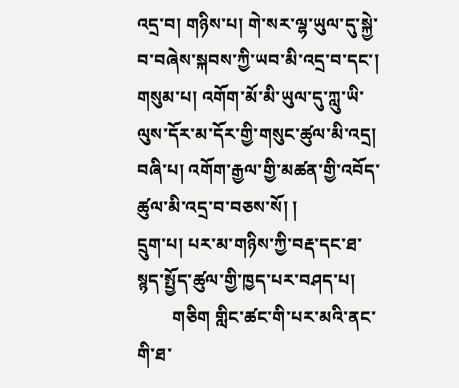འདྲ་བ། གཉིས་པ། གེ་སར་ལྷ་ཡུལ་དུ་སྐྱེ་བ་བཞེས་སྐབས་ཀྱི་ཡབ་མི་འདྲ་བ་དང་། གསུམ་པ། འགོག་མོ་མི་ཡུལ་དུ་ཀླུ་ཡི་ལུས་དོར་མ་དོར་གྱི་གསུང་ཚུལ་མི་འདྲ། བཞི་པ། འགོག་རྒྱལ་གྱི་མཚན་གྱི་འབོད་ཚུལ་མི་འདྲ་བ་བཅས་སོ། །
དྲུག་པ། པར་མ་གཉིས་ཀྱི་བརྡ་དང་ཐ་སྙད་སྤྱོད་ཚུལ་གྱི་ཁྱད་པར་བཤད་པ།
        གཅིག གླིང་ཚང་གི་པར་མའི་ནང་གི་ཐ་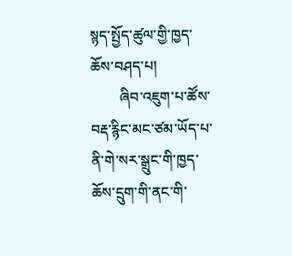སྙད་སྤྱོད་ཚུལ་གྱི་ཁྱད་ཆོས་བཤད་པ།
        ཞིབ་འཇུག་པ་ཚོས་བརྡ་རྙིང་མང་ཙམ་ཡོད་པ་ནི་གེ་སར་སྒྲུང་གི་ཁྱད་ཆོས་དྲུག་གི་ནང་གི་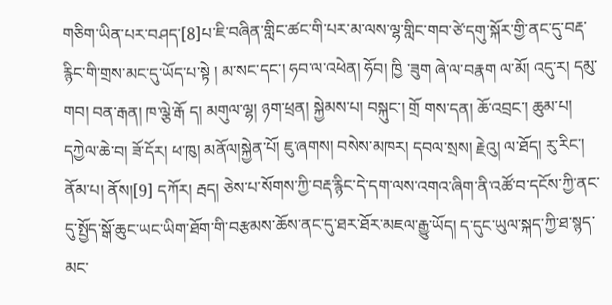གཅིག་ཡིན་པར་བཤད་[8]པ་ཇི་བཞིན་གླིང་ཚང་གི་པར་མ་ལས་ལྷ་གླིང་གབ་ཙེ་དགུ་སྐོར་གྱི་ནང་དུ་བརྡ་རྙིང་གི་གྲས་མང་དུ་ཡོད་པ་སྟེ ། མ་སང་དང་། ཧབ་ལ་འཕེན། ཧོབ། ཁྱི ་ཟུག ཞེ་ལ་བརྣག ལ་མོ། འདུ་ར། དམུ་གབ། བན་རྒན། ཁ་ལྕེ་རྒོ ད། མགུལ་ལྷ། ཉག་ཕྲན། སྐྱེམས་པ། བསྐུང་། གྲོ གས་དན། ཆོ་འབྲང་། ཆུམ་པ། དཀྱེལ་ཆེ་བ། ཟོ་དོར། ཕ་ཁུ། མནོལ།སྐྱེན་པོ། ཇུ་ཞགས། བསེས་མཁར། དབལ་སྲས། རྗེའུ། ལ་ཐོད། རུ་རིང་། ནོམ་པ། ནོས།[9] དཀོར། རྦད། ཅེས་པ་སོགས་ཀྱི་བརྡ་རྙིང་དེ་དག་ལས་འགའ་ཞིག་ནི་འཚོ་བ་དངོས་ཀྱི་ནང་དུ་སྤྱོད་སྒོ་ཆུང་ཡང་ཡིག་ཐོག་གི་བརྩམས་ཆོས་ནང་དུ་ཐར་ཐོར་མཇལ་རྒྱུ་ཡོད། ད་དུང་ཡུལ་སྐད་ཀྱི་ཐ་སྙད་མང་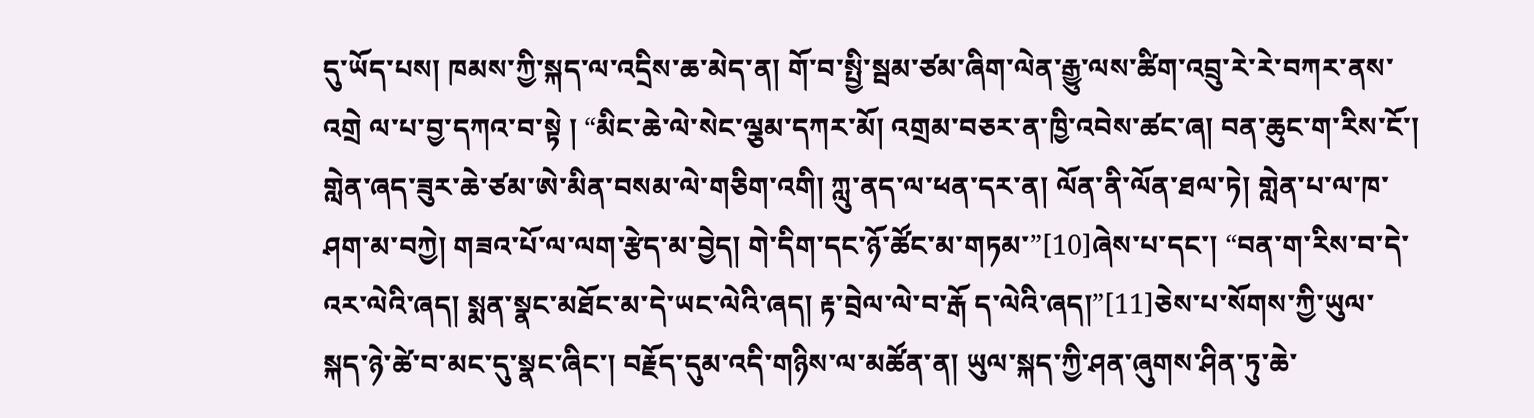དུ་ཡོད་པས། ཁམས་ཀྱི་སྐད་ལ་འདྲིས་ཆ་མེད་ན། གོ་བ་སྤྱི་སྦམ་ཙམ་ཞིག་ལེན་རྒྱུ་ལས་ཚིག་འབྲུ་རེ་རེ་བཀར་ནས་འགྲེ ལ་པ་བྱ་དཀའ་བ་སྟེ ། “མིང་ཆེ་ལེ་སེང་ལྕམ་དཀར་མོ། འགྲམ་བཅར་ན་ཁྱི་འབེས་ཚང་ཞ། བན་ཆུང་ག་རིས་ངོ་། གླེན་ཞད་ཟུར་ཆེ་ཙམ་ཨེ་མིན་བསམ་ལེ་གཅིག་འགི། ཀླུ་ནད་ལ་ཕན་དར་ན། ལོན་ནི་ལོན་ཐལ་ཏེ། གླེན་པ་ལ་ཁ་ཤག་མ་བཀྱེ། གཟའ་པོ་ལ་ལག་རྩེད་མ་བྱེད། གེ་དིག་དང་ཉོ་ཚོང་མ་གཏམ་”[10]ཞེས་པ་དང་། “བན་ག་རིས་བ་དེ་འར་ལེའི་ཞད། སྨན་སྣང་མཐོང་མ་དེ་ཡང་ལེའི་ཞད། རྟ་བྲེལ་ལེ་བ་རྒོ ད་ལེའི་ཞད།”[11]ཅེས་པ་སོགས་ཀྱི་ཡུལ་སྐད་ཉེ་ཚེ་བ་མང་དུ་སྣང་ཞིང་། བརྗོད་དུམ་འདི་གཉིས་ལ་མཚོན་ན། ཡུལ་སྐད་ཀྱི་ཤན་ཞུགས་ཤིན་ཏུ་ཆེ་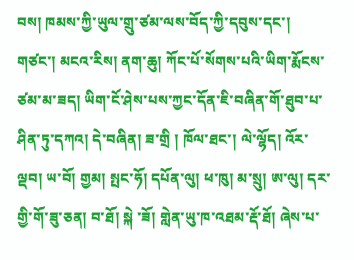བས། ཁམས་ཀྱི་ཡུལ་གྲུ་ཙམ་ལས་བོད་ཀྱི་དབུས་དང་། གཙང་། མངའ་རིས། ནག་ཆུ། ཀོང་པོ་སོགས་པའི་ཡིག་རྨོངས་ཙམ་མ་ཟད། ཡིག་ངོ་ཤེས་པས་ཀྱང་དོན་ཇི་བཞིན་གོ་ཐུབ་པ་ཤིན་ཏུ་དཀའ། དེ་བཞིན། ཟ་གྲི ། ཁོལ་ཐང་། ལེ་ལྷོད། འོར་ལྡབ། ཡ་བོ། གྱམ། སྤང་ཧོ། དཔོན་ལུ། ཕ་ཁུ། མ་སྲུ། ཨ་ལུ། དར་གྱི་གོ་ཟུ་ཅན། བ་ཐོ། སྐེ ་ཟོ། གླེན་ཡུ་ཁ་འཐམ་རྡོ་ཐོ། ཞེས་པ་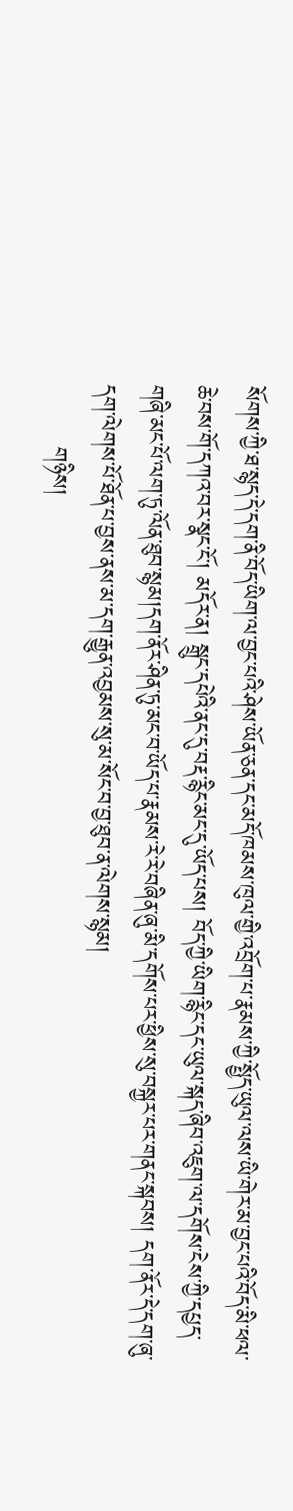སོགས་ཀྱི་ཐ་སྙད་དེ་དག་ནི་བོད་ཡིག་ལ་བྱང་པའི་ཤེས་ཡོན་ཅན་དང་མདོ་ཁམས་ཁུལ་གྱི་འབྲོག་པ་རྣམས་ཀྱི་སྤྱོད་ཡུལ་ལས་ཡི་གེར་མ་བྱང་པའི་བོད་མི་ཕལ་ཆེ་བས་གོ་དཀའ་བར་སྣང་ངོ་། མདོར་ན། སྒྲུང་དཔེའི་ནང་དུ་བརྡ་རྙིང་མང་དུ་ཡོད་པས། བོད་ཀྱི་ཡིག་རྙིང་དང་ཡུལ་སྐད་ཞིབ་འཇུག་ལ་དགོས་ངེས་ཀྱི་དཔྱད་གཞི་མང་པོ་ལག་ཏུ་ལོན་ཐུབ་སྙམ།དག་ནོར་ཤིན་ཏུ་མང་བ་ཡོད་པ་རྣམས་རེ་རེ་བཞིན་ཞུ་མི་དགོས་པར་ཕྱིས་སུ་བསྐྱར་པར་གནང་སྐབས། དག་ནོར་དེ་དག་ཞུ་དག་ལེགས་པོ་ཐོན་པ་བྱས་ནས་མ་དག་རྒྱུན་འབྱམས་སུ་མ་སོང་བ་བྱ་ཐུབ་ན་ལེགས་སྙམ།
        གཉིས།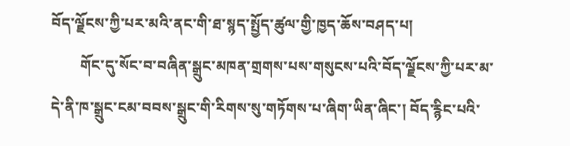བོད་ལྗོངས་ཀྱི་པར་མའི་ནང་གི་ཐ་སྙད་སྤྱོད་ཚུལ་གྱི་ཁྱད་ཆོས་བཤད་པ།
        གོང་དུ་སོང་བ་བཞིན་སྒྲུང་མཁན་གྲགས་པས་གསུངས་པའི་བོད་ལྗོངས་ཀྱི་པར་མ་དེ་ནི་ཁ་སྒྲུང་ངམ་བབས་སྒྲུང་གི་རིགས་སུ་གཏོགས་པ་ཞིག་ཡིན་ཞིང་། བོད་རྙིང་པའི་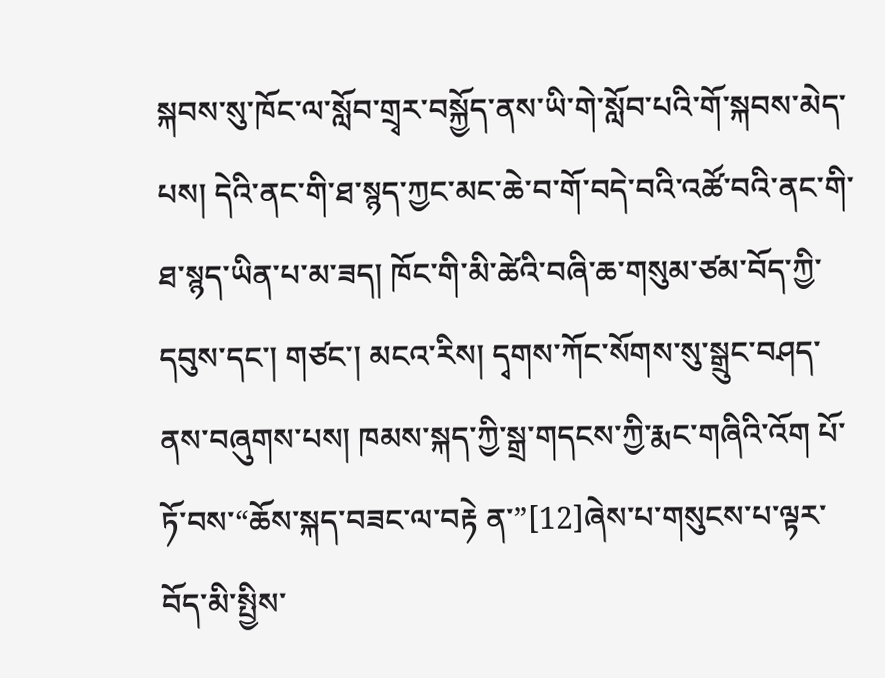སྐབས་སུ་ཁོང་ལ་སློབ་གྲྭར་བསྐྱོད་ནས་ཡི་གེ་སློབ་པའི་གོ་སྐབས་མེད་པས། དེའི་ནང་གི་ཐ་སྙད་ཀྱང་མང་ཆེ་བ་གོ་བདེ་བའི་འཚོ་བའི་ནང་གི་ཐ་སྙད་ཡིན་པ་མ་ཟད། ཁོང་གི་མི་ཚེའི་བཞི་ཆ་གསུམ་ཙམ་བོད་ཀྱི་དབུས་དང་། གཙང་། མངའ་རིས། དྭགས་ཀོང་སོགས་སུ་སྒྲུང་བཤད་ནས་བཞུགས་པས། ཁམས་སྐད་ཀྱི་སྒྲ་གདངས་ཀྱི་རྨང་གཞིའི་འོག པོ་ཏོ་བས་“ཆོས་སྐད་བཟང་ལ་བརྟེ ན་”[12]ཞེས་པ་གསུངས་པ་ལྟར་བོད་མི་སྤྱིས་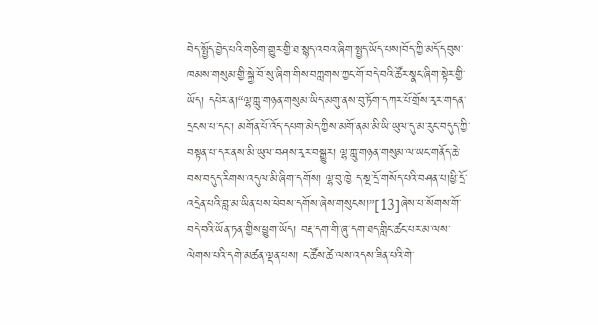བེད་སྤྱོད་བྱེད་པའི་གཅིག་གྱུར་གྱི་ཐ་སྙད་འབའ་ཞིག་སྤྱད་ཡོད་པས།བོད་ཀྱི་མདོ་དབུས་ཁམས་གསུམ་གྱི་སྐྱེ་བོ་སུ་ཞིག་གིས་བཀླགས་ཀྱང་གོ་བདེ་བའི་ཚོར་སྣང་ཞིག་སྟེར་གྱི་ཡོད། དཔེར་ན།“ལྷ་ཀླུ་གཉན་གསུམ་ཡིད་མགུ་ནས་བུ་ཏོག་དཀར་པོ་གྲོས་རྭར་གདན་དྲངས་པ་དང་། མགོན་པོ་འོད་དཔག་མེད་ཀྱིས་མགོ་ནམ་མི་ཡི་ཡུལ་དུ་མ་རུང་བདུད་ཀྱི་བསྟན་པ་དར་ནས་མི་ཡུལ་བཤས་རྭར་བསྒྱུར། ལྷ་ཀླུ་གཉན་གསུམ་ལ་ཡང་གནོད་ཆེ་བས་བདུད་རིགས་འདུལ་མི་ཞིག་དགོས། ལྷ་བུ་ཁྱེ ད་སྔ་དྲོ་གསོད་པའི་བཤན་པ།ཕྱི་དྲོ་འདྲེན་པའི་བླ་མ་ཡིན་པས་ཕེབས་དགོས་ཞེས་གསུངས།”[13]ཞེས་པ་སོགས་གོ་བདེ་བའི་ཡོན་ཏན་གྱིས་ཕྱུག་ཡོད། བརྡ་དག་གི་ཞུ་དག་ཐད་གླིང་ཚང་པར་མ་ལས་ལེགས་པའི་དགེ་མཚན་ལྡན་པས། ང་ཚོས་ཚེ་ལས་འདས་ཟིན་པའི་གེ་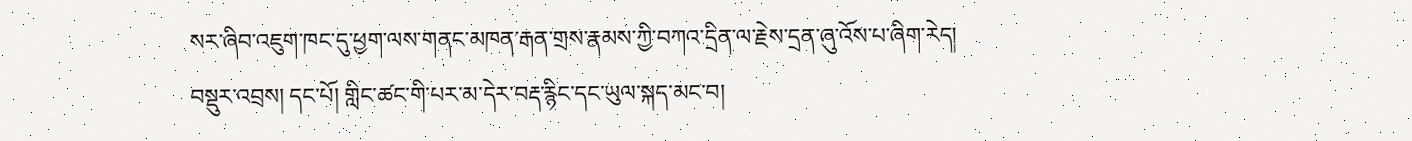སར་ཞིབ་འཇུག་ཁང་དུ་ཕྱག་ལས་གནང་མཁན་རྒན་གྲས་རྣམས་ཀྱི་བཀའ་དྲིན་ལ་རྗེས་དྲན་ཞུ་འོས་པ་ཞིག་རེད།
བསྡུར་འབྲས། དང་པོ། གླིང་ཚང་གི་པར་མ་དེར་བརྡ་རྙིང་དང་ཡུལ་སྐད་མང་བ།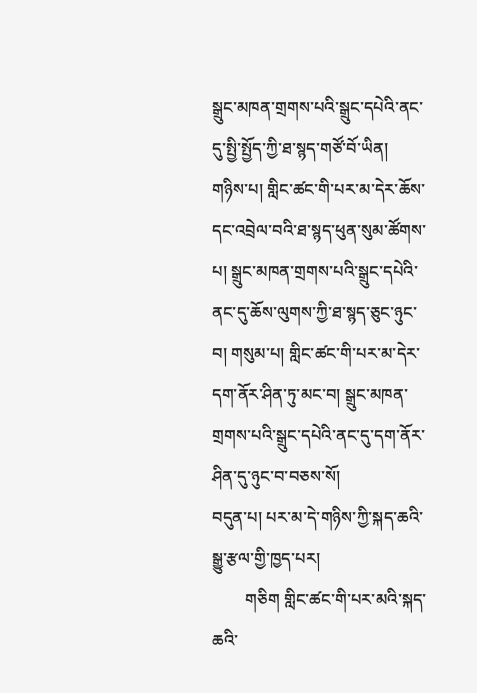སྒྲུང་མཁན་གྲགས་པའི་སྒྲུང་དཔེའི་ནང་དུ་སྤྱི་སྤྱོད་ཀྱི་ཐ་སྙད་གཙོ་བོ་ཡིན། གཉིས་པ། གླིང་ཚང་གི་པར་མ་དེར་ཆོས་དང་འབྲེལ་བའི་ཐ་སྙད་ཕུན་སུམ་ཚོགས་པ། སྒྲུང་མཁན་གྲགས་པའི་སྒྲུང་དཔེའི་ནང་དུ་ཆོས་ལུགས་ཀྱི་ཐ་སྙད་ཅུང་ཉུང་བ། གསུམ་པ། གླིང་ཚང་གི་པར་མ་དེར་དག་ནོར་ཤིན་ཏུ་མང་བ། སྒྲུང་མཁན་གྲགས་པའི་སྒྲུང་དཔེའི་ནང་དུ་དག་ནོར་ཤིན་དུ་ཉུང་བ་བཅས་སོ།
བདུན་པ། པར་མ་དེ་གཉིས་ཀྱི་སྐད་ཆའི་སྒྱུ་རྩལ་གྱི་ཁྱད་པར།
        གཅིག གླིང་ཚང་གི་པར་མའི་སྐད་ཆའི་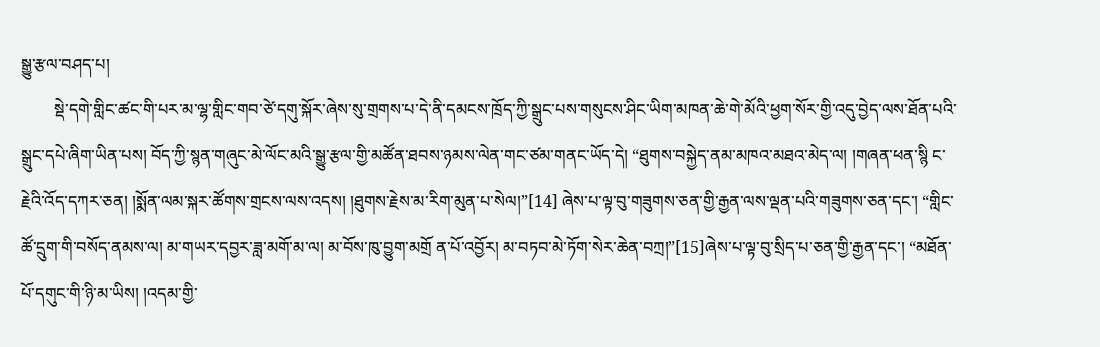སྒྱུ་རྩལ་བཤད་པ།
        སྡེ་དགེ་གླིང་ཚང་གི་པར་མ་ལྷ་གླིང་གབ་ཙེ་དགུ་སྐོར་ཞེས་སུ་གྲགས་པ་དེ་ནི་དམངས་ཁྲོད་ཀྱི་སྒྲུང་པས་གསུངས་ཤིང་ཡིག་མཁན་ཆེ་གེ་མོའི་ཕྱག་སོར་གྱི་འདུ་བྱེད་ལས་ཐོན་པའི་སྒྲུང་དཔེ་ཞིག་ཡིན་པས། བོད་ཀྱི་སྙན་གཞུང་མེ་ལོང་མའི་སྒྱུ་རྩལ་གྱི་མཚོན་ཐབས་ཉམས་ལེན་གང་ཙམ་གནང་ཡོད་དེ། “ཐུགས་བསྐྱེད་ནམ་མཁའ་མཐའ་མེད་ལ། །གཞན་ཕན་སྙི ང་རྗེའི་འོད་དཀར་ཅན། །སྨོན་ལམ་སྐར་ཚོགས་གྲངས་ལས་འདས། །ཐུགས་རྗེས་མ་རིག་མུན་པ་སེལ།”[14] ཞེས་པ་ལྟ་བུ་གཟུགས་ཅན་གྱི་རྒྱན་ལས་ལྡན་པའི་གཟུགས་ཅན་དང་། “གླིང་ཚོ་དྲུག་གི་བསོད་ནམས་ལ། མ་གཡར་དབྱར་ཟླ་མགོ་མ་ལ། མ་བོས་ཁུ་བྱུག་མགྲོ ན་པོ་འབྱོར། མ་བཏབ་མེ་ཏོག་སེར་ཆེན་བཀྲ།”[15]ཞེས་པ་ལྟ་བུ་སྲིད་པ་ཅན་གྱི་རྒྱན་དང་། “མཐོན་པོ་དགུང་གི་ཉི་མ་ཡིས། །འདམ་གྱི་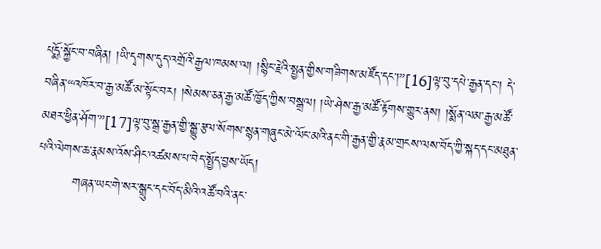པདྨོ་སྐྱོང་བ་བཞིན། །ཡི་དྭགས་དུད་འགྲོའི་རྒྱལ་ཁམས་ལ། །སྙིང་རྗེའི་སྤྱན་གྱིས་གཟིགས་མཛོད་དང་།”[16]ལྟ་བུ་དཔེ་རྒྱན་དང་། དེ་བཞིན་“འཁོར་བ་རྒྱ་མཚོ་མ་སྟོང་བར། །སེམས་ཅན་རྒྱ་མཚོ་ཁྱོད་ཀྱིས་བསྒྲལ། །ཡེ་ཤེས་རྒྱ་མཚོ་རྟོགས་གྱུར་ནས། །སྨོན་ལམ་རྒྱ་མཚོ་མཐར་ཕྱིན་ཤོག་”[17]ལྟ་བུ་སྒྲ་རྒྱན་གྱི་སྒྱུ་རྩལ་སོགས་སྙན་གཞུང་མེ་ལོང་མའི་ནང་གི་རྒྱན་གྱི་རྣམ་གྲངས་ལས་བོད་ཀྱི་སྐད་དང་མཐུན་པའི་ལེགས་ཆ་རྣམས་འོས་ཤིང་འཚམས་པ་བེད་སྤྱོད་བྱས་ཡོད།
        གཞན་ཡང་གེ་སར་སྒྲུང་དང་བོད་མིའི་འཚོ་བའི་ནང་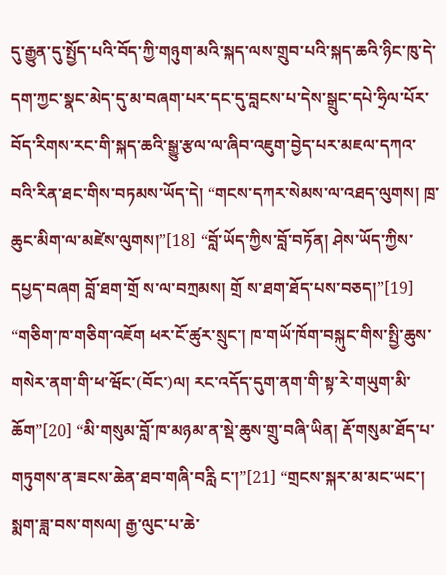དུ་རྒྱུན་དུ་སྤྱོད་པའི་བོད་ཀྱི་གཉུག་མའི་སྐད་ལས་གྲུབ་པའི་སྐད་ཆའི་ཉིང་ཁུ་དེ་དག་ཀྱང་སྣང་མེད་དུ་མ་བཞག་པར་དང་དུ་བླངས་པ་དེས་སྒྲུང་དཔེ་ཧྲིལ་པོར་བོད་རིགས་རང་གི་སྐད་ཆའི་སྒྱུ་རྩལ་ལ་ཞིབ་འཇུག་བྱེད་པར་མཇལ་དཀའ་བའི་རིན་ཐང་གིས་བཏམས་ཡོད་དེ། “གངས་དཀར་སེམས་ལ་འཐད་ལུགས། ཁྲ་ཆུང་མིག་ལ་མཛེས་ལུགས།”[18] “བློ་ཡོད་ཀྱིས་བློ་བཏོན། ཤེས་ཡོད་ཀྱིས་དཔྱད་བཞག བློ་ཐག་གྲོ ས་ལ་བཀྲམས། གྲོ ས་ཐག་ཐོད་པས་བཅད།”[19] “གཅིག་ཁ་གཅིག་འཇོག ཕར་ངོ་ཚུར་སྲུང་། ཁ་གཡོ་ཁོག་བསྐུང་གིས་སྤྱི་ཆུས་གསེར་ནག་གི་ཕ་ཝོང་(བོང་)ལ། རང་འདོད་དུག་ནག་གི་སྟ་རེ་གཡུག་མི་ཆོག”[20] “མི་གསུམ་བློ་ཁ་མཉམ་ན་སྡེ་ཆུས་གྲུ་བཞི་ཡིན། རྡོ་གསུམ་ཐོད་པ་གཏུགས་ན་ཟངས་ཆེན་ཐབ་གཞི་བརླི ང་།”[21] “གྲངས་སྐར་མ་མང་ཡང་། སྨག་ཟླ་བས་གསལ། རྒྱ་ལུང་པ་ཆེ་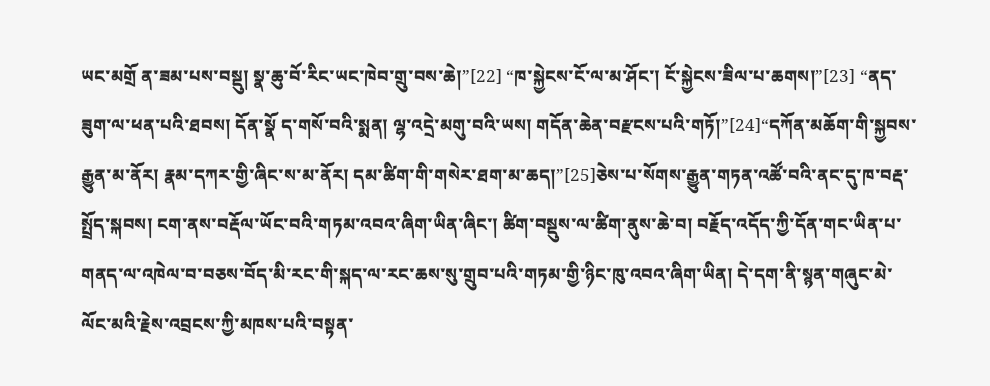ཡང་མགྲོ ན་ཟམ་པས་བསྡུ། སྣ་ཆུ་བོ་རིང་ཡང་ཁེབ་གྲུ་བས་ཆེ།”[22] “ཁ་སྐྱེངས་ངོ་ལ་མ་ཤོང་། ངོ་སྐྱེངས་ཟིལ་པ་ཆགས།”[23] “ནད་ཟུག་ལ་ཕན་པའི་ཐབས། དོན་སྣོ ད་གསོ་བའི་སྨན། ལྷ་འདྲེ་མགུ་བའི་ཡས། གདོན་ཆེན་བརྫངས་པའི་གཏོ།”[24]“དཀོན་མཆོག་གི་སྐྱབས་རྒྱུན་མ་ནོར། རྣམ་དཀར་གྱི་ཞིང་ས་མ་ནོར། དམ་ཚིག་གི་གསེར་ཐག་མ་ཆད།”[25]ཅེས་པ་སོགས་རྒྱུན་གཏན་འཚོ་བའི་ནང་དུ་ཁ་བརྡ་སྤྲོད་སྐབས། ངག་ནས་བརྡོལ་ཡོང་བའི་གཏམ་འབའ་ཞིག་ཡིན་ཞིང་། ཚིག་བསྡུས་ལ་ཚིག་ནུས་ཆེ་བ། བརྗོད་འདོད་ཀྱི་དོན་གང་ཡིན་པ་གནད་ལ་འཁེལ་བ་བཅས་བོད་མི་རང་གི་སྐད་ལ་རང་ཆས་སུ་གྲུབ་པའི་གཏམ་གྱི་ཉིང་ཁུ་འབའ་ཞིག་ཡིན། དེ་དག་ནི་སྙན་གཞུང་མེ་ལོང་མའི་རྗེས་འབྲངས་ཀྱི་མཁས་པའི་བསྟན་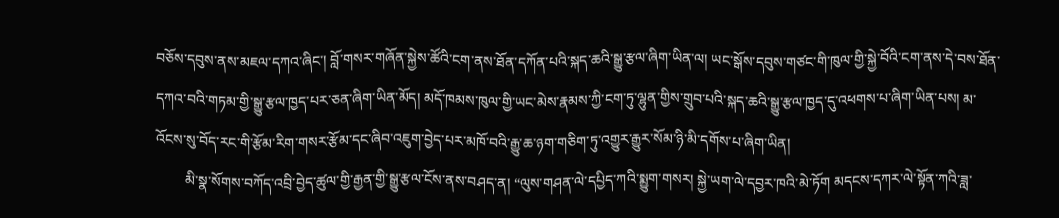བཅོས་དབུས་ནས་མཇལ་དཀའ་ཞིང་། བློ་གསར་གཞོན་སྐྱེས་ཚོའི་ངག་ནས་ཐོན་དཀོན་པའི་སྐད་ཆའི་སྒྱུ་རྩལ་ཞིག་ཡིན་ལ། ཡང་སྒོས་དབུས་གཙང་གི་ཁུལ་གྱི་སྐྱེ་བོའི་ངག་ནས་དེ་བས་ཐོན་དཀའ་བའི་གཏམ་གྱི་སྒྱུ་རྩལ་ཁྱད་པར་ཅན་ཞིག་ཡིན་མོད། མདོ་ཁམས་ཁུལ་གྱི་ཡང་མེས་རྣམས་ཀྱི་ངག་ཏུ་ལྷུན་གྱིས་གྲུབ་པའི་སྐད་ཆའི་སྒྱུ་རྩལ་ཁྱད་དུ་འཕགས་པ་ཞིག་ཡིན་པས། མ་འོངས་སུ་བོད་རང་གི་རྩོམ་རིག་གསར་རྩོམ་དང་ཞིབ་འཇུག་བྱེད་པར་མཁོ་བའི་རྒྱུ་ཆ་ཉག་གཅིག་ཏུ་འགྱུར་རྒྱུར་སོམ་ཉི་མི་དགོས་པ་ཞིག་ཡིན།
        མི་སྣ་སོགས་བཀོད་འབྲི་བྱེད་ཚུལ་གྱི་རྒྱན་གྱི་སྒྱུ་རྩལ་ངོས་ནས་བཤད་ན། “ལུས་གཤན་ལེ་དཔྱིད་ཀའི་སྨྱུག་གསར། སྐྱེ་ཡག་ལེ་དབྱར་ཁའི་མེ་ཏོག མདངས་དཀར་ལེ་སྟོན་ཀའི་ཟླ་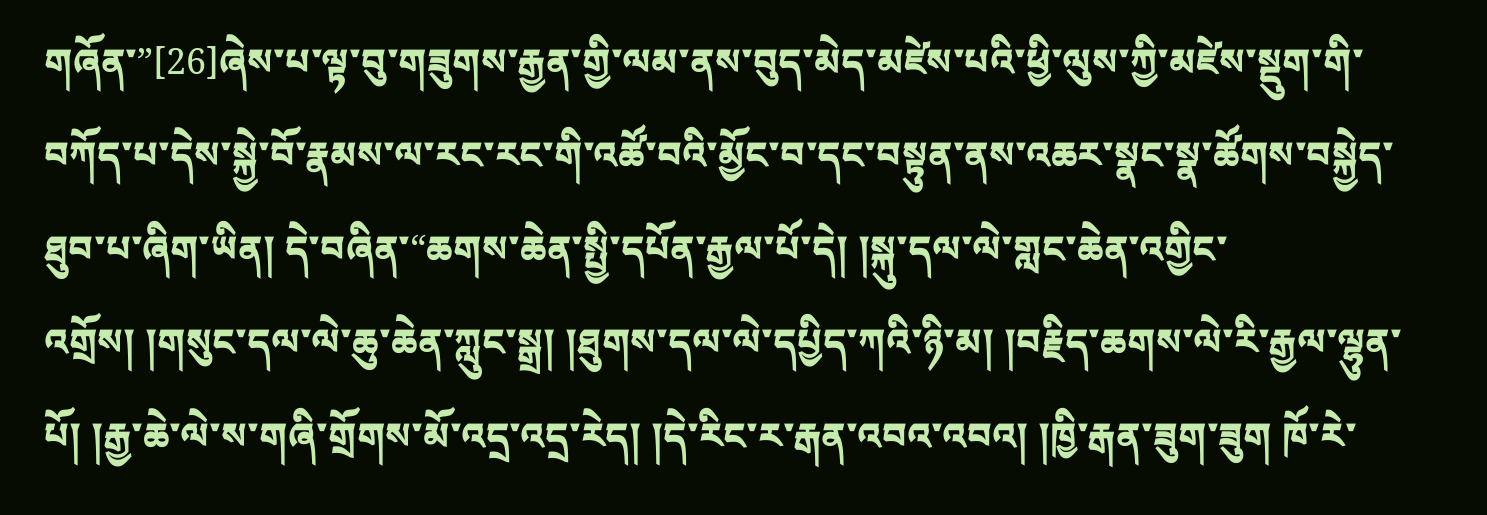གཞོན་”[26]ཞེས་པ་ལྟ་བུ་གཟུགས་རྒྱན་གྱི་ལམ་ནས་བུད་མེད་མཛེས་པའི་ཕྱི་ལུས་ཀྱི་མཛེས་སྡུག་གི་བཀོད་པ་དེས་སྐྱེ་བོ་རྣམས་ལ་རང་རང་གི་འཚོ་བའི་མྱོང་བ་དང་བསྟུན་ནས་འཆར་སྣང་སྣ་ཚོགས་བསྐྱེད་ཐུབ་པ་ཞིག་ཡིན། དེ་བཞིན་“ཆགས་ཆེན་སྤྱི་དཔོན་རྒྱལ་པོ་དེ། །སྐུ་དལ་ལེ་གླང་ཆེན་འགྱིང་འགྲོས། །གསུང་དལ་ལེ་ཆུ་ཆེན་ཀླུང་སྒྲ། །ཐུགས་དལ་ལེ་དཔྱིད་ཀའི་ཉི་མ། །བརྗིད་ཆགས་ལེ་རི་རྒྱལ་ལྷུན་པོ། །རྒྱ་ཆེ་ལེ་ས་གཞི་གྲོགས་མོ་འདྲ་འདྲ་རེད། །དེ་རིང་ར་རྒན་འབའ་འབའ། །ཁྱི་རྒན་ཟུག་ཟུག ཁོ་རེ་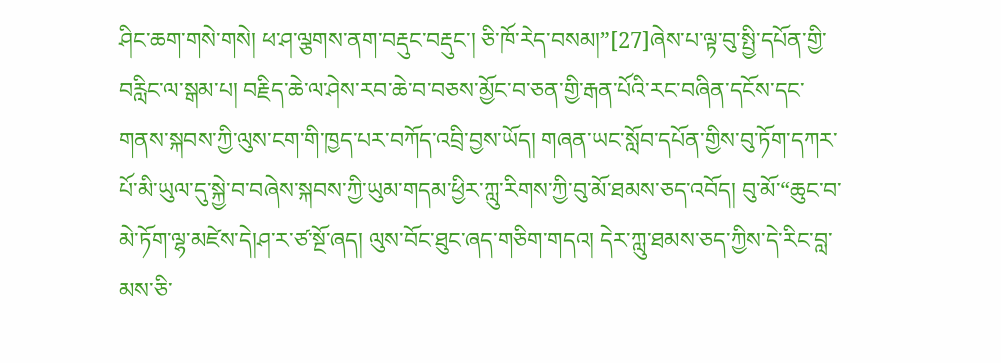ཤིང་ཆག་གསེ་གསེ། ཕ་ཤ་ལྕགས་ནག་བརྡུང་བརྡུང་། ཅི་ཁོ་རེད་བསམ།”[27]ཞེས་པ་ལྟ་བུ་སྤྱི་དཔོན་གྱི་བརླིང་ལ་སྒམ་པ། བརྗིད་ཆེ་ལ་ཤེས་རབ་ཆེ་བ་བཅས་མྱོང་བ་ཅན་གྱི་རྒན་པོའི་རང་བཞིན་དངོས་དང་གནས་སྐབས་ཀྱི་ལུས་ངག་གི་ཁྱད་པར་བཀོད་འབྲི་བྱས་ཡོད། གཞན་ཡང་སློབ་དཔོན་གྱིས་བུ་ཏོག་དཀར་པོ་མི་ཡུལ་དུ་སྐྱེ་བ་བཞེས་སྐབས་ཀྱི་ཡུམ་གདམ་ཕྱིར་ཀླུ་རིགས་ཀྱི་བུ་མོ་ཐམས་ཅད་འབོད། བུ་མོ་“ཆུང་བ་མེ་ཏོག་ལྷ་མཛེས་དེ།ཤ་ར་ཙ་སྔོ་ཞད། ལུས་བོང་ཐུང་ཞད་གཅིག་གདའ། དེར་ཀླུ་ཐམས་ཅད་ཀྱིས་དེ་རིང་བླ་མས་ཅི་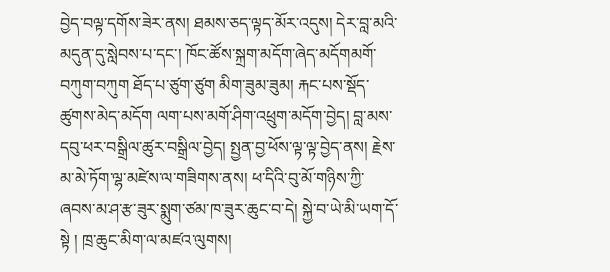བྱེད་བལྟ་དགོས་ཟེར་ནས། ཐམས་ཅད་ལྟད་མོར་འདུས། དེར་བླ་མའི་མདུན་དུ་སླེབས་པ་དང་། ཁོང་ཚོས་སྐྲག་མདོག་ཞེད་མདོགམགོ་བཀུག་བཀུག ཐོད་པ་ཙུག་ཙུག མིག་ཟུམ་ཟུམ། རྐང་པས་སྡོད་ཚུགས་མེད་མདོག ལག་པས་མགོ་ཤིག་འཕྲུག་མདོག་བྱེད། བླ་མས་དབུ་ཕར་བསྒྲིལ་ཚུར་བསྒྲིལ་བྱེད། སྤྱན་བྱ་ཕོས་ལྟ་ལྟ་བྱེད་ནས། རྗེས་མ་མེ་ཏོག་ལྷ་མཛེས་ལ་གཟིགས་ནས། ཕ་དིའི་བུ་མོ་གཉིས་ཀྱི་ཞབས་མ་ཤ་རྩ་ཟུར་སྨུག་ཙམ་ཁ་ཟུར་ཆུང་བ་དེ། སྐྱེ་བ་ཡེ་མི་ཡག་དོ་སྟེ ། ཁྲ་ཆུང་མིག་ལ་མཛའ་ལུགས།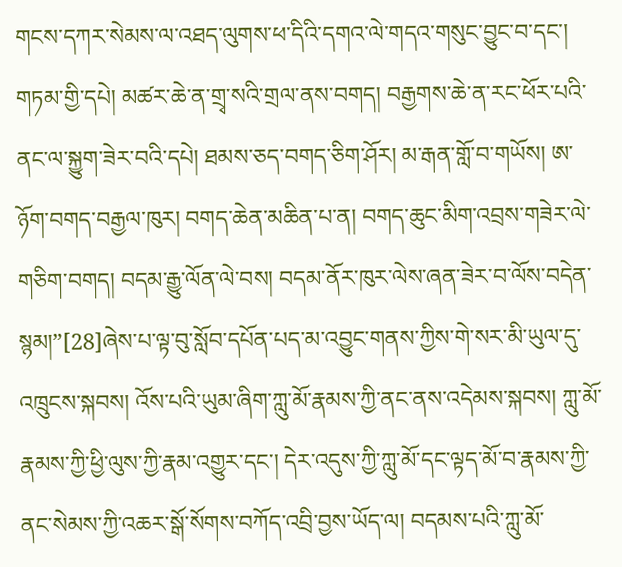གངས་དཀར་སེམས་ལ་འཐད་ལུགས་ཕ་དིའི་དགའ་ལེ་གདའ་གསུང་བྱུང་བ་དང་། གཏམ་གྱི་དཔེ། མཚར་ཆེ་ན་གྲྭ་སའི་གྲལ་ནས་བགད། བརྒྱགས་ཆེ་ན་རང་ཕོར་པའི་ནང་ལ་སྐྱུག་ཟེར་བའི་དཔེ། ཐམས་ཅད་བགད་ཅིག་ཤོར། མ་རྒན་གློ་བ་གཡོས། ཨ་ཉོག་བགད་བརྒྱལ་ཁུར། བགད་ཆེན་མཆིན་པ་ན། བགད་ཆུང་མིག་འབྲས་གཟེར་ལེ་གཅིག་བགད། བདམ་རྒྱུ་ལོན་ལེ་བས། བདམ་ནོར་ཁུར་ལེས་ཞན་ཟེར་བ་ལོས་བདེན་སྙམ།”[28]ཞེས་པ་ལྟ་བུ་སློབ་དཔོན་པད་མ་འབྱུང་གནས་ཀྱིས་གེ་སར་མི་ཡུལ་དུ་འཁྲུངས་སྐབས། འོས་པའི་ཡུམ་ཞིག་ཀླུ་མོ་རྣམས་ཀྱི་ནང་ནས་འདེམས་སྐབས། ཀླུ་མོ་རྣམས་ཀྱི་ཕྱི་ལུས་ཀྱི་རྣམ་འགྱུར་དང་། དེར་འདུས་ཀྱི་ཀླུ་མོ་དང་ལྟད་མོ་བ་རྣམས་ཀྱི་ནང་སེམས་ཀྱི་འཆར་སྒོ་སོགས་བཀོད་འབྲི་བྱས་ཡོད་ལ། བདམས་པའི་ཀླུ་མོ་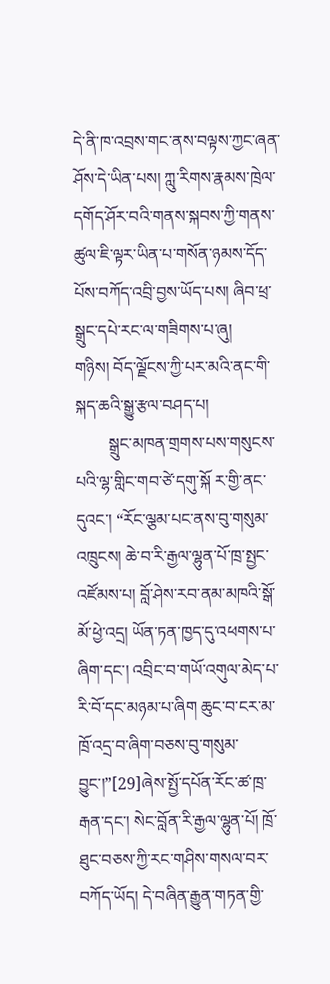དེ་ནི་ཁ་འབྲས་གང་ནས་བལྟས་ཀྱང་ཞན་ཤོས་དེ་ཡིན་པས། ཀླུ་རིགས་རྣམས་ཁྲེལ་དགོད་ཤོར་བའི་གནས་སྐབས་ཀྱི་གནས་ཚུལ་ཇི་ལྟར་ཡིན་པ་གསོན་ཉམས་དོད་པོས་བཀོད་འབྲི་བྱས་ཡོད་པས། ཞིབ་ཕྲ་སྒྲུང་དཔེ་རང་ལ་གཟིགས་པ་ཞུ།
གཉིས། བོད་ལྗོངས་ཀྱི་པར་མའི་ནང་གི་སྐད་ཆའི་སྒྱུ་རྩལ་བཤད་པ།
        སྒྲུང་མཁན་གྲགས་པས་གསུངས་པའི་ལྷ་གླིང་གབ་ཙེ་དགུ་སྐོ ར་གྱི་ནང་དུའང་། “རོང་ལྕམ་པང་ནས་བུ་གསུམ་འཁྲུངས། ཆེ་བ་རི་རྒྱལ་ལྷུན་པོ་ཁྲ་སྤྱང་འཛོམས་པ། བློ་ཤེས་རབ་ནམ་མཁའི་སྒོ་མོ་ཕྱེ་འདྲ། ཡོན་ཏན་ཁྱད་དུ་འཕགས་པ་ཞིག་དང་། འབྲིང་བ་གཡོ་འགུལ་མེད་པ་རི་བོ་དང་མཉམ་པ་ཞིག ཆུང་བ་ངར་མ་ཁྲོ་འདྲ་བ་ཞིག་བཅས་བུ་གསུམ་བྱུང་།”[29]ཞེས་སྤྱོ་དཔོན་རོང་ཚ་ཁྲ་རྒན་དང་། སེང་བློན་རི་རྒྱལ་ལྷུན་པོ། ཁྲོ་ཐུང་བཅས་ཀྱི་རང་གཤིས་གསལ་བར་བཀོད་ཡོད། དེ་བཞིན་རྒྱུན་གཏན་གྱི་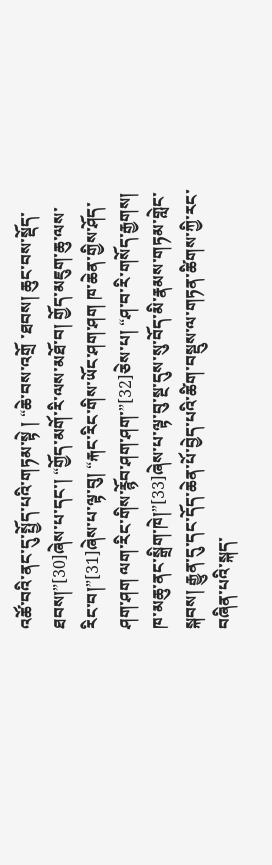འཚོ་བའི་ནང་དུ་སྤྱོད་པའི་གཏམ་སྟེ ། “ཆེ་བས་འགྲོ ་ཐབས། ཆུང་བས་སྡོད་ཐབས།”[30]ཞེས་པ་དང་། “གྱོད་མགོ་རི་ལས་མཐོ་བ། གྱོད་མཇུག་ཆུ་ལས་རིང་བ།”[31]ཞེས་པ་ལྟ་བུ། “རྐང་རིང་གིས་ཡོང་ཤག་ཤག ཁ་ཆེན་གྱིས་ཤོད་ཤག་ཤག ལག་རིང་གིས་རྙོབ་ཤག་ཤག་”[32]ཅེས་པ། “ཤ་བ་རི་གསོད་རྒྱགས། ཁ་མཆུ་ནང་སྒྲིག་ཁེ།”[33]ཞེས་པ་ལྟ་བུ་སྔ་དུས་སུ་བོད་མི་རྣམས་གཏམ་གླེང་སྐབས། རྒྱུན་དུ་དང་དོད་ཆེན་པོ་བྱེད་པའི་ཚིག་བསྡུས་ལ་གཏན་ཚིགས་ཀྱི་རང་བཞིན་པའི་སྐད་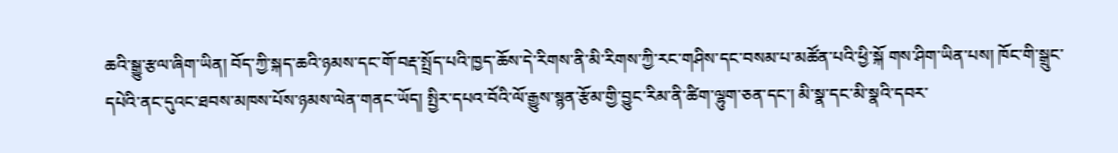ཆའི་སྒྱུ་རྩལ་ཞིག་ཡིན། བོད་ཀྱི་སྐད་ཆའི་ཉམས་དང་གོ་བརྡ་སྤྲོད་པའི་ཁྱད་ཆོས་དེ་རིགས་ནི་མི་རིགས་ཀྱི་རང་གཤིས་དང་བསམ་པ་མཚོན་པའི་ཕྱི་སྐོ གས་ཤིག་ཡིན་པས། ཁོང་གི་སྒྲུང་དཔེའི་ནང་དུའང་ཐབས་མཁས་པོས་ཉམས་ལེན་གནང་ཡོད། སྤྱིར་དཔའ་བོའི་ལོ་རྒྱུས་སྙན་རྩོམ་གྱི་བྱུང་རིམ་ནི་ཚིག་ལྷུག་ཅན་དང་། མི་སྣ་དང་མི་སྣའི་དབར་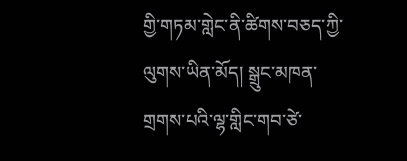གྱི་གཏམ་གླེང་ནི་ཚིགས་བཅད་ཀྱི་ལུགས་ཡིན་མོད། སྒྲུང་མཁན་གྲགས་པའི་ལྷ་གླིང་གབ་ཙེ་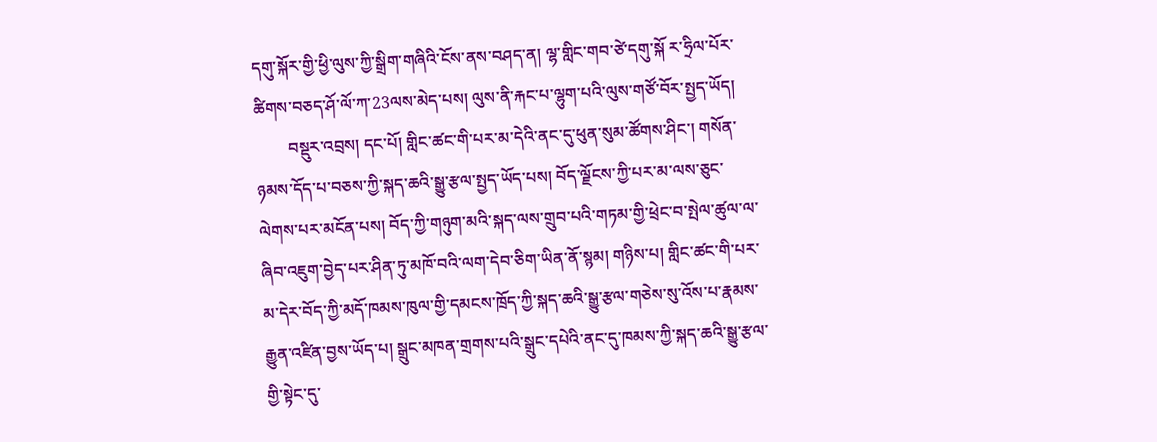དགུ་སྐོར་གྱི་ཕྱི་ལུས་ཀྱི་སྒྲིག་གཞིའི་ངོས་ནས་བཤད་ན། ལྷ་གླིང་གབ་ཙེ་དགུ་སྐོ ར་ཧྲིལ་པོར་ཚིགས་བཅད་ཤོ་ལོ་ཀ་23ལས་མེད་པས། ལུས་ནི་རྐང་པ་ལྷུག་པའི་ལུས་གཙོ་བོར་སྤྱད་ཡོད།
        བསྡུར་འབྲས། དང་པོ། གླིང་ཚང་གི་པར་མ་དེའི་ནང་དུ་ཕུན་སུམ་ཚོགས་ཤིང་། གསོན་ཉམས་དོད་པ་བཅས་ཀྱི་སྐད་ཆའི་སྒྱུ་རྩལ་སྤྱད་ཡོད་པས། བོད་ལྗོངས་ཀྱི་པར་མ་ལས་ཅུང་ལེགས་པར་མངོན་པས། བོད་ཀྱི་གཉུག་མའི་སྐད་ལས་གྲུབ་པའི་གཏམ་གྱི་ཕྲེང་བ་སྤེལ་ཚུལ་ལ་ཞིབ་འཇུག་བྱེད་པར་ཤིན་ཏུ་མཁོ་བའི་ལག་དེབ་ཅིག་ཡིན་ནོ་སྙམ། གཉིས་པ། གླིང་ཚང་གི་པར་མ་དེར་བོད་ཀྱི་མདོ་ཁམས་ཁུལ་གྱི་དམངས་ཁྲོད་ཀྱི་སྐད་ཆའི་སྒྱུ་རྩལ་གཅེས་སུ་འོས་པ་རྣམས་རྒྱུན་འཛིན་བྱས་ཡོད་པ། སྒྲུང་མཁན་གྲགས་པའི་སྒྲུང་དཔེའི་ནང་དུ་ཁམས་ཀྱི་སྐད་ཆའི་སྒྱུ་རྩལ་གྱི་སྟེང་དུ་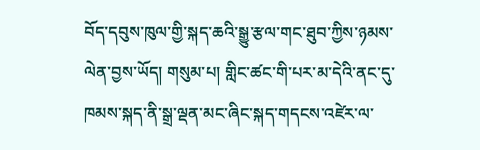བོད་དབུས་ཁུལ་གྱི་སྐད་ཆའི་སྒྱུ་རྩལ་གང་ཐུབ་ཀྱིས་ཉམས་ལེན་བྱས་ཡོད། གསུམ་པ། གླིང་ཚང་གི་པར་མ་དེའི་ནང་དུ་ཁམས་སྐད་ནི་སྒྲ་ལྡན་མང་ཞིང་སྐད་གདངས་འཛེར་ལ་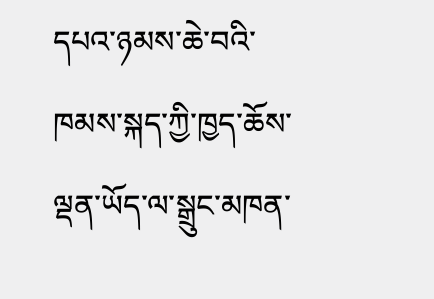དཔའ་ཉམས་ཆེ་བའི་ཁམས་སྐད་ཀྱི་ཁྱད་ཆོས་ལྡན་ཡོད་ལ་སྒྲུང་མཁན་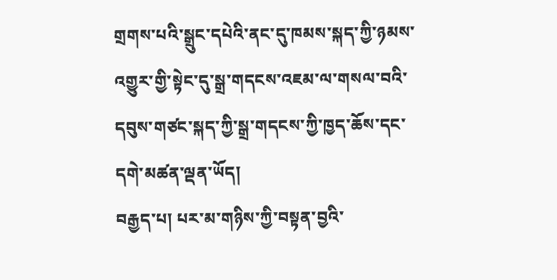གྲགས་པའི་སྒྲུང་དཔེའི་ནང་དུ་ཁམས་སྐད་ཀྱི་ཉམས་འགྱུར་གྱི་སྟེང་དུ་སྒྲ་གདངས་འཇམ་ལ་གསལ་བའི་དབུས་གཙང་སྐད་ཀྱི་སྒྲ་གདངས་ཀྱི་ཁྱད་ཆོས་དང་དགེ་མཚན་ལྡན་ཡོད།
བརྒྱད་པ། པར་མ་གཉིས་ཀྱི་བསྟན་བྱའི་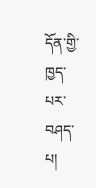དོན་གྱི་ཁྱད་པར་བཤད་པ།